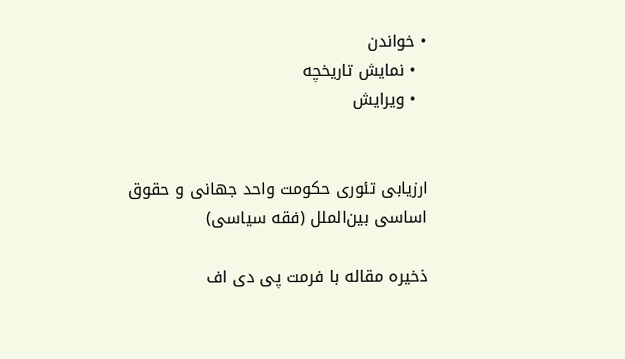• خواندن
  • نمایش تاریخچه
  • ویرایش


ارزیابی تئوری حکومت واحد جهانی و حقوق اساسی بین‌الملل (فقه سیاسی)

ذخیره مقاله با فرمت پی دی اف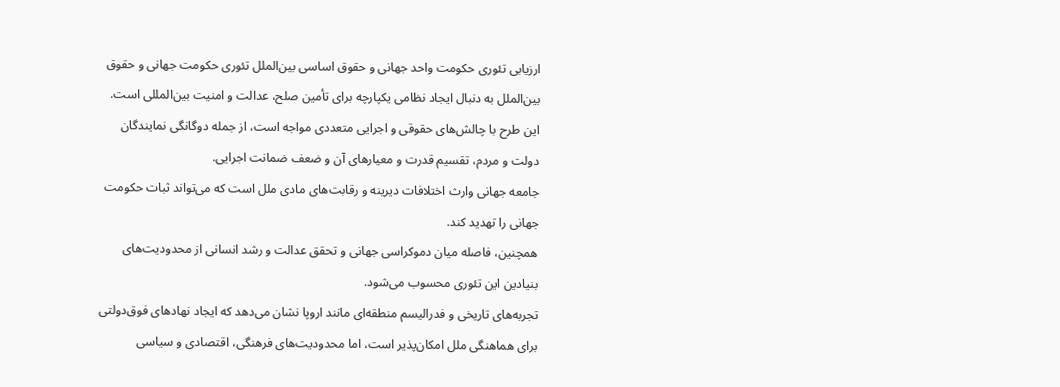ارزیابی تئوری حکومت واحد جهانی و حقوق اساسی بین‌الملل تئوری حکومت جهانی و حقوق بین‌الملل به دنبال ایجاد نظامی یکپارچه برای تأمین صلح، عدالت و امنیت بین‌المللی است.
این طرح با چالش‌های حقوقی و اجرایی متعددی مواجه است، از جمله دوگانگی نمایندگان دولت و مردم، تقسیم قدرت و معیارهای آن و ضعف ضمانت اجرایی.
جامعه جهانی وارث اختلافات دیرینه و رقابت‌های مادی ملل است که می‌تواند ثبات حکومت جهانی را تهدید کند.
همچنین، فاصله میان دموکراسی جهانی و تحقق عدالت و رشد انسانی از محدودیت‌های بنیادین این تئوری محسوب می‌شود.
تجربه‌های تاریخی و فدرالیسم منطقه‌ای مانند اروپا نشان می‌دهد که ایجاد نهادهای فوق‌دولتی برای هماهنگی ملل امکان‌پذیر است، اما محدودیت‌های فرهنگی، اقتصادی و سیاسی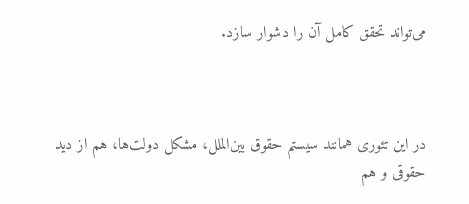می‌تواند تحقق کامل آن را دشوار سازد.



در اين تئورى همانند سيستم حقوق بين‌الملل، مشكل دولت‌ها، هم از ديد حقوقى و هم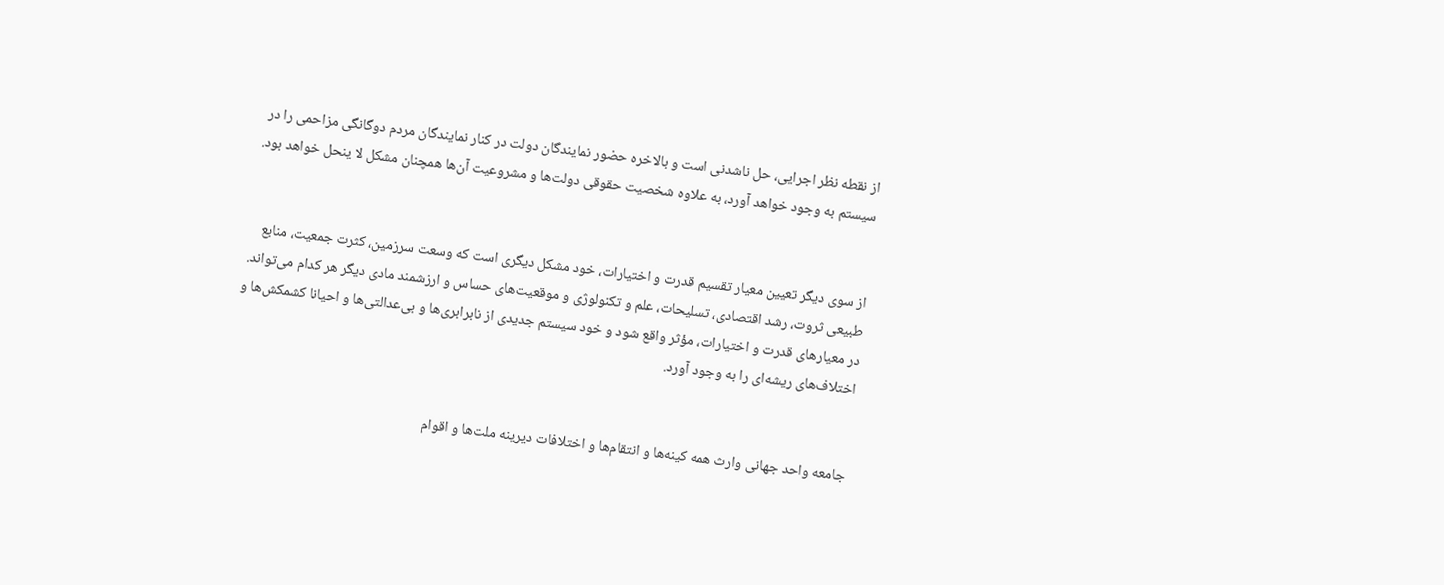از نقطه نظر اجرایى، حل ناشدنى است و بالاخره حضور نمايندگان دولت در كنار نمايندگان مردم دوگانگى مزاحمى را در سيستم به وجود خواهد آورد، به علاوه شخصيت حقوقى دولت‌ها و مشروعیت آن‌ها همچنان مشكل لا ينحل خواهد بود.


از سوى ديگر تعيين معيار تقسيم قدرت و اختيارات، خود مشكل ديگرى است كه وسعت سرزمين، كثرت جمعيت، منابع طبيعى ثروت، رشد اقتصادى، تسليحات، علم و تكنولوژى و موقعيت‌هاى حساس و ارزشمند مادى ديگر هر كدام مى‌تواند.
در معيارهاى قدرت و اختيارات، مؤثر واقع شود و خود سيستم جديدى از نابرابری‌ها و بى‌عدالتی‌ها و احيانا كشمكش‌ها و اختلاف‌هاى ريشه‌اى را به وجود آورد.


جامعه واحد جهانى وارث همه كينه‌ها و انتقام‌ها و اختلافات ديرينه ملت‌ها و اقوام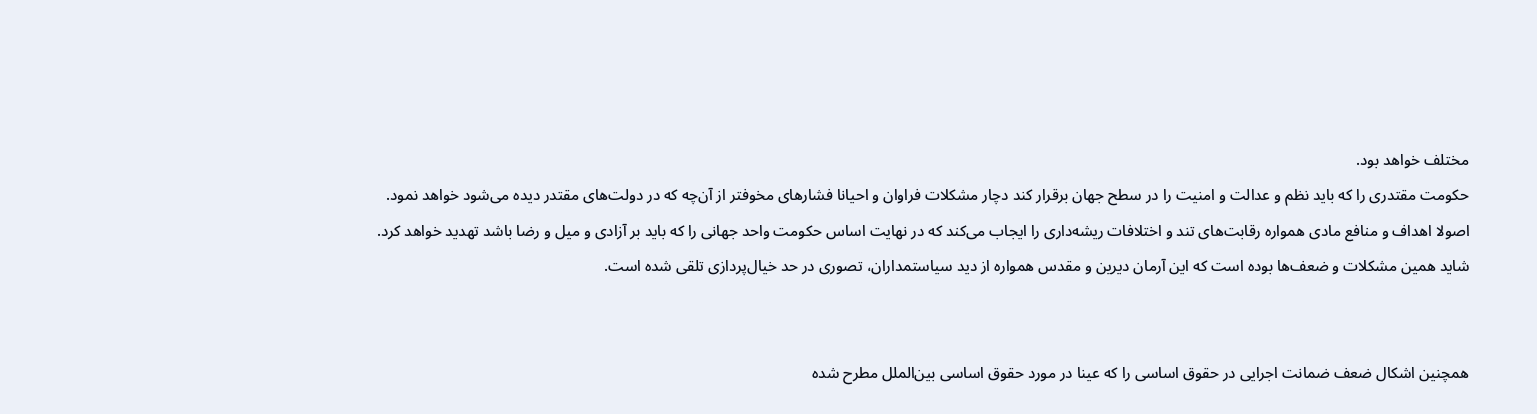مختلف خواهد بود.
حكومت مقتدرى را كه بايد نظم و عدالت و امنيت را در سطح جهان برقرار كند دچار مشكلات فراوان و احيانا فشارهاى مخوفتر از آن‌چه كه در دولت‌هاى مقتدر ديده مى‌شود خواهد نمود.
اصولا اهداف و منافع مادى همواره رقابت‌هاى تند و اختلافات ريشه‌دارى را ايجاب مى‌كند كه در نهايت اساس حكومت واحد جهانى را كه بايد بر آزادى و ميل و رضا باشد تهديد خواهد كرد.
شايد همين مشكلات و ضعف‌ها بوده است كه اين آرمان ديرين و مقدس همواره از ديد سياستمداران، تصورى در حد خيال‌پردازى تلقى شده است.


همچنين اشكال ضعف ضمانت اجرایى در حقوق اساسى را كه عينا در مورد حقوق اساسی بين‌الملل مطرح شده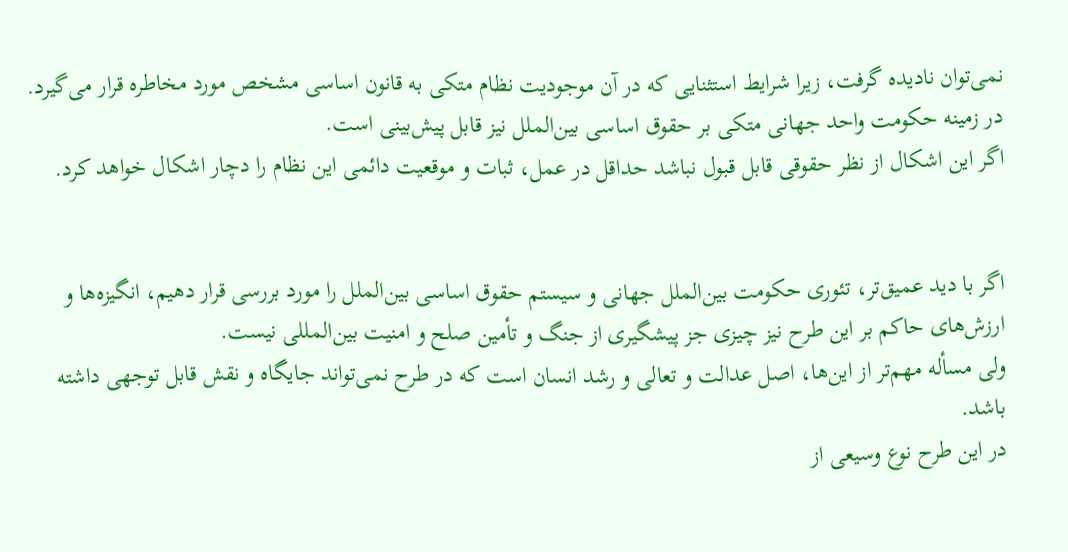نمى‌توان ناديده گرفت، زيرا شرايط استثنایى كه در آن موجوديت نظام متكى به قانون اساسی مشخص مورد مخاطره قرار مى‌گيرد.
در زمينه حكومت واحد جهانى متكى بر حقوق اساسى بين‌الملل نيز قابل پيش‌بينى است.
اگر اين اشكال از نظر حقوقى قابل قبول نباشد حداقل در عمل، ثبات و موقعيت دائمى اين نظام را دچار اشكال خواهد كرد.


اگر با ديد عميق‌تر، تئورى حكومت بين‌الملل جهانى و سيستم حقوق اساسى بين‌الملل را مورد بررسى قرار دهيم، انگيزه‌ها و ارزش‌هاى حاكم بر اين طرح نيز چيزى جز پيشگيرى از جنگ و تأمين صلح و امنيت بين‌المللى نيست.
ولى مسأله مهم‌تر از اين‌ها، اصل عدالت و تعالى و رشد انسان است كه در طرح نمى‌تواند جايگاه و نقش قابل توجهى داشته باشد.
در اين طرح نوع وسيعى از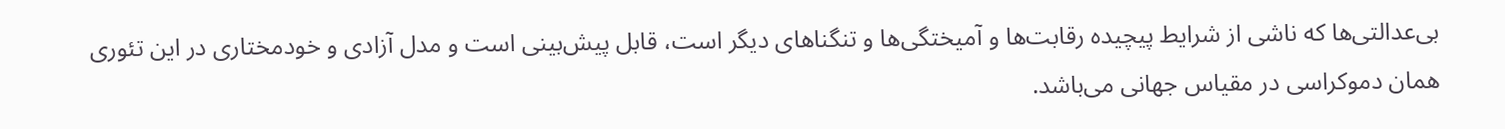بى‌عدالتی‌ها كه ناشى از شرايط پيچيده رقابت‌ها و آميختگی‌ها و تنگناهاى ديگر است، قابل پيش‌بينى است و مدل آزادى و خودمختارى در اين تئورى همان دموكراسى در مقياس جهانى مى‌باشد.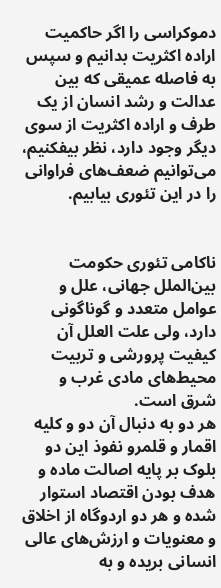دموکراسی را اگر حاکمیت اراده اكثريت بدانيم و سپس به فاصله عميقى كه بين عدالت و رشد انسان از يک طرف و اراده اكثريت از سوى ديگر وجود دارد، نظر بيفكنيم، مى‌توانيم ضعف‌هاى فراوانى را در اين تئورى بيابيم.


ناكامى تئورى حکومت بين‌الملل جهانى، علل و عوامل متعدد و گوناگونى دارد، ولى علت العلل آن كيفيت پرورشى و تربيت محيط‌هاى مادى غرب و شرق است.
هر دو به دنبال آن دو و كليه اقمار و قلمرو نفوذ اين دو بلوک بر پايه اصالت ماده و هدف بودن اقتصاد استوار شده و هر دو اردوگاه از اخلاق و معنويات و ارزش‌هاى عالى انسانى بريده و به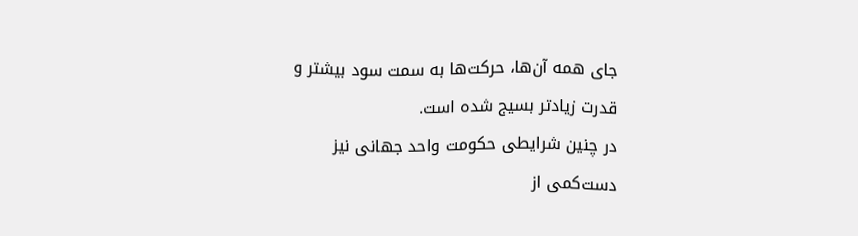جاى همه آن‌ها، حركت‌ها به سمت سود بيشتر و قدرت زيادتر بسيج شده است.
در چنين شرايطى حكومت واحد جهانى نيز دست‌كمى از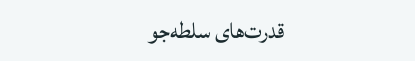قدرت‌هاى سلطه‌جو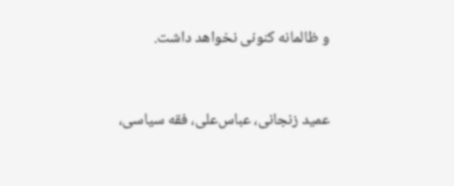و ظالمانه كنونى نخواهد داشت.


عمید زنجانی، عباس‌علی، فقه سیاسی،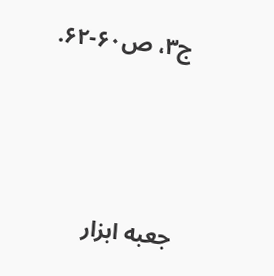ج۳، ص۶۰-۶۲.






جعبه ابزار